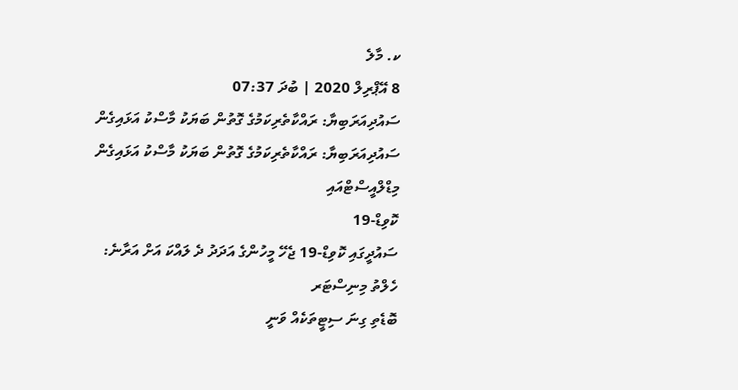ކ. މާލެ
8 އޭޕްރިލް 2020 | ބުދަ 07:37
ސައުދިއަރަބިޔާ: ރައްކާތެރިކަމުގެ ގޮތުން ބަޔަކު މާސްކު އަޅައިގެން
ސައުދިއަރަބިޔާ: ރައްކާތެރިކަމުގެ ގޮތުން ބަޔަކު މާސްކު އަޅައިގެން
މިޑްލްއީސްޓްއައި
ކޮވިޑް-19
ސައުދީގައި ކޮވިޑް-19 ޖެހޭ މީހުންގެ އަދަދު ދެ ލައްކަ އަށް އަރާނެ: ހެލްތު މިނިސްޓަރ
ބޮޑެތި ގިނަ ސިޓީތަކެއް ވަނީ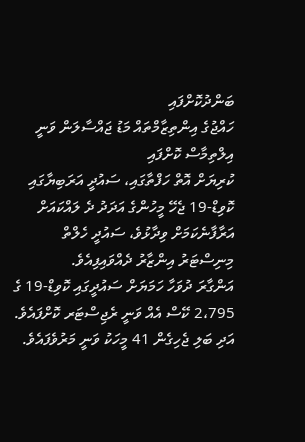ބަންދުކޮށްފައި
ހައްޖުގެ އިންތިޒާމްތައް މަޑު ޖައްސާލަން ވަނީ އިލްތިމާސް ކޮށްފައި
ކުރިޔަށް އޮތް ހަފްތާގައި، ސައުދީ އަރަބިޔާގައި ކޮވިޑް-19 ޖެހޭ މީހުންގެ އަދަދު ދެ ލައްކައަށް އަރާފާނެކަމަށް ވިދާޅުވެ، ސައުދީ ހެލްތް މިނިސްޓަރު އިންޒާރު ދެއްވައިފިއެވެ.
އަންގާރަ ދުވަހާ ހަމަޔަށް ސައުދީގައި ކޮވިޑް-19 ގެ 2،795 ކޭސް އެއް ވަނީ ރެޖިސްޓަރ ކޮށްފައެވެ. އަދި ބަލި ޖެހިގެން 41 މީހަކު ވަނީ މަރުވެފައެވެ.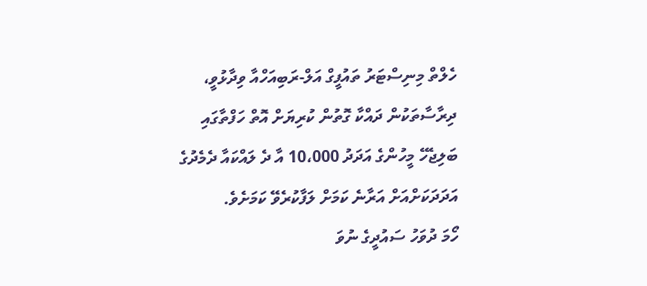ހެލްތް މިނިސްޓަރު ތައުފީގް އަލް-ރަބިއަހްއާ ވިދާޅުވީ، ދިރާސާތަކުން ދައްކާ ގޮތުން ކުރިޔަށް އޮތް ހަފްތާގައި ބަލިޖެހޭ މީހުންގެ އަދަދު 10،000 އާ ދެ ލައްކައާ ދެމެދުގެ އަދަދަކަށްއަށް އަރާނެ ކަމަށް ލަފާކުރެވޭ ކަމަށެވެ.
ހޯމަ ދުވަހު ސައުދީގެ ނުވަ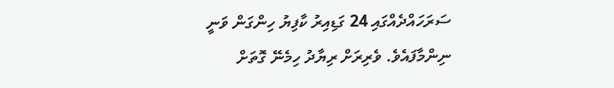ސަރަހައްދެއްގައި 24 ގަޑިއިރު ކާފިޔު ހިންގަން ވަނީ ނިންމާފައެވެ. ވެރިރަށް ރިޔާދު ހިމެނޭ ގޮތަށް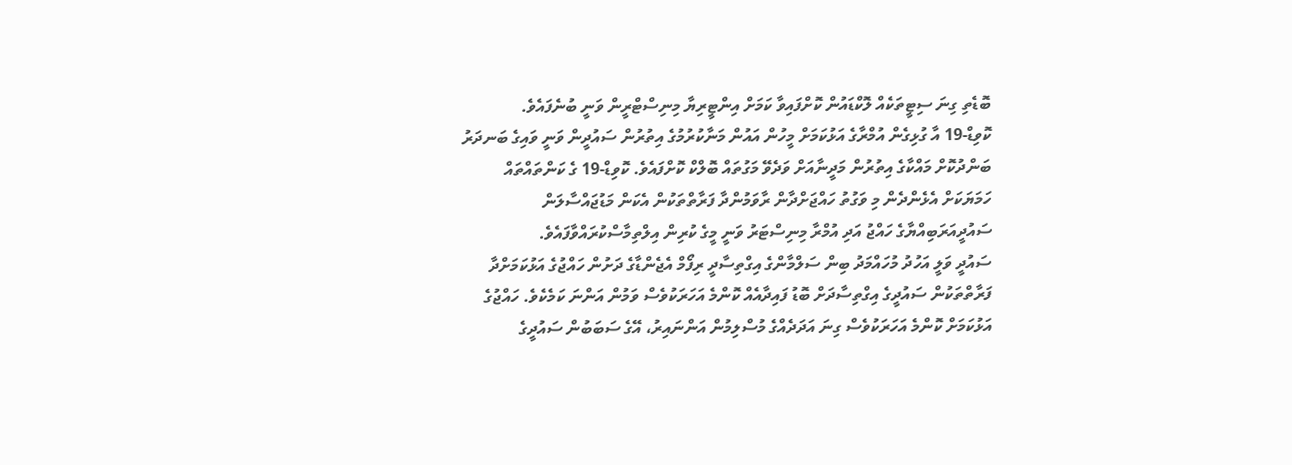ބޮޑެތި ގިނަ ސިޓީތަކެއް ލޮކްޑައުން ކޮށްފައިވާ ކަމަށް އިންޓީރިޔާ މިނިސްޓްރީން ވަނީ ބުނެފައެވެ.
ކޮވިޑް-19 އާ ގުޅިގެން އުމްރާގެ އަޅުކަމަށް މީހުން އައުން މަނާކުރުމުގެ އިތުރުން ސައުދީން ވަނީ ވައިގެ ބަނދަރު ބަންދުކޮށް މައްކާގެ އިތުރުން މަދީނާއަށް ވަދެވޭ މަގުތައް ބޮލްކް ކޮށްފައެވެ. ކޮވިޑް-19 ގެ ކަންތައްތައް ހަމަޔަކަށް އެޅެންދެން މި ވަގުތު ހައްޖަށްދާން ރާވަމުންދާ ފަރާތްތަކުން އެކަން މަޑުޖައްސާލަން ސައުދީއަރަބިއްޔާގެ ހައްޖު އަދި އުމްރާ މިނިސްޓަރު ވަނީ މީގެ ކުރިން އިލްތިމާސްކުރައްވާފައެވެ.
ސައުދީ ވަލީ އަހުދު މުހައްމަދު ބިން ސަލްމާންގެ އިގްތިސާދީ ރިފޯމް އެޖެންޑާގެ ދަށުން ހައްޖުގެ އަޅުކަމަށްދާ ފަރާތްތަކުން ސައުދީގެ އިގްތިސާދަށް ބޮޑު ފައިދާއެއް ކޮންމެ އަހަރަކުވެސް ވަމުން އަންނަ ކަމެކެވެ. ހައްޖުގެ އަޅުކަމަށް ކޮންމެ އަހަރަކުވެސް ގިނަ އަދަދެއްގެ މުސްލިމުން އަންނައިރު، އޭގެ ސަބަބުން ސައުދީގެ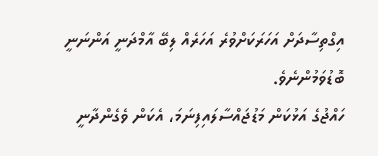އިގްތިސާދަށް އަހަރަކަށްވުރެ އަހަރެއް ލިބޭ އާމްދަނީ އަންނަނީ ބޮޑުވަމުންނެވެ.
ހައްޖުގެ އަޅުކަން މަޑުޖައްސާލައިފިނަމަ، އެކަން ވެގެންދާނީ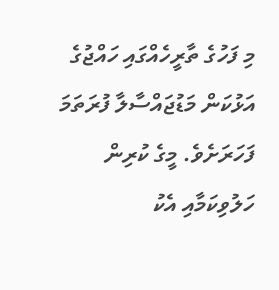މި ފަހުގެ ތާރީހެއްގައި ހައްޖުގެ އަޅުކަން މަޑުޖައްސާލާ ފުރަތަމަ ފަހަރަށެވެ. މީގެ ކުރިން ހަލުވިކަމާއި އެކު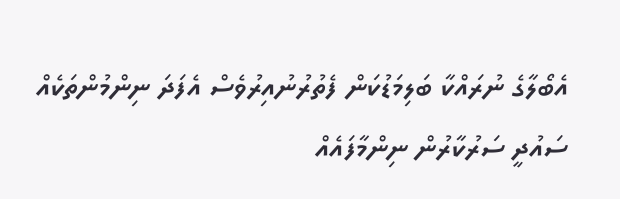އެބޯލާގެ ނުރައްކާ ބަލިމަޑުކަން ފެތުރުނުއިރުވެސް އެފަދަ ނިންމުންތަކެއް ސައުދީ ސަރުކާރުން ނިންމާފައެއް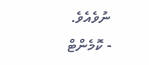ނުވެއެވެ.
- ކޮމެންޓް